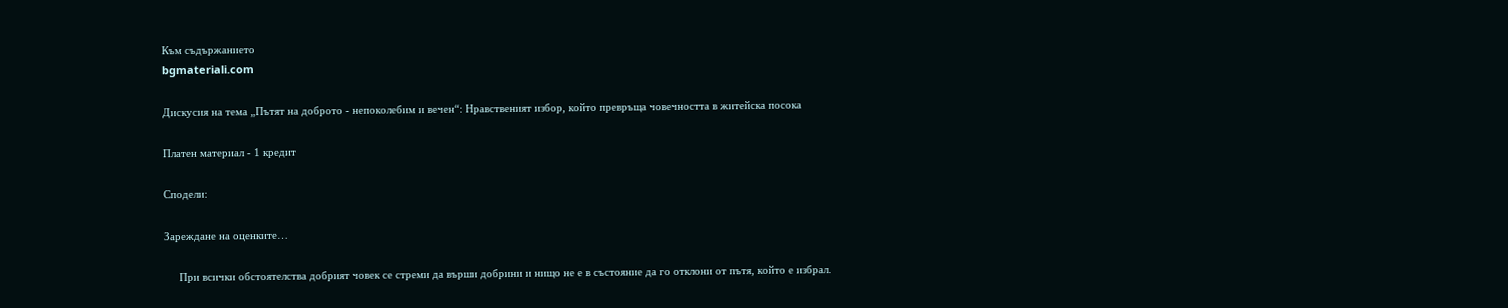Към съдържанието
bgmateriali.com

Дискусия на тема „Пътят на доброто - непоколебим и вечен“: Нравственият избор, който превръща човечността в житейска посока

Платен материал - 1 кредит

Сподели:

Зареждане на оценките…

     При всички обстоятелства добрият човек се стреми да върши добрини и нищо не е в състояние да го отклони от пътя, който е избрал.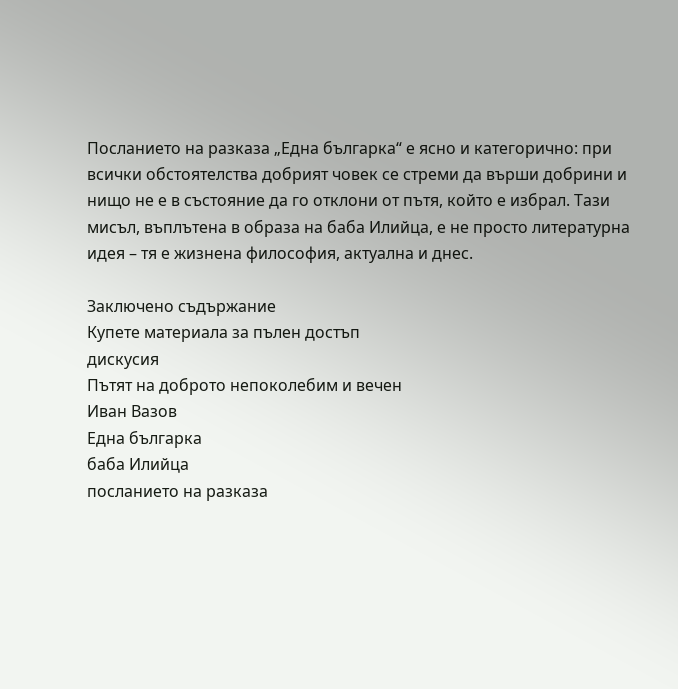Посланието на разказа „Една българка“ е ясно и категорично: при всички обстоятелства добрият човек се стреми да върши добрини и нищо не е в състояние да го отклони от пътя, който е избрал. Тази мисъл, въплътена в образа на баба Илийца, е не просто литературна идея – тя е жизнена философия, актуална и днес.

Заключено съдържание
Купете материала за пълен достъп
дискусия
Пътят на доброто непоколебим и вечен
Иван Вазов
Една българка
баба Илийца
посланието на разказа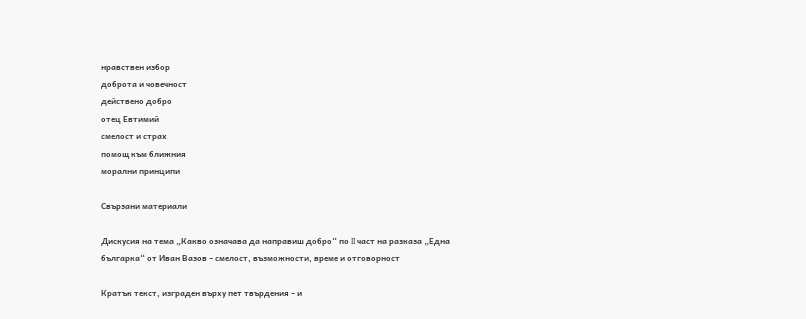нравствен избор
доброта и човечност
действено добро
отец Евтимий
смелост и страх
помощ към ближния
морални принципи

Свързани материали

Дискусия на тема „Какво означава да направиш добро“ по II част на разказа „Една българка“ от Иван Вазов – смелост, възможности, време и отговорност

Кратък текст, изграден върху пет твърдения – и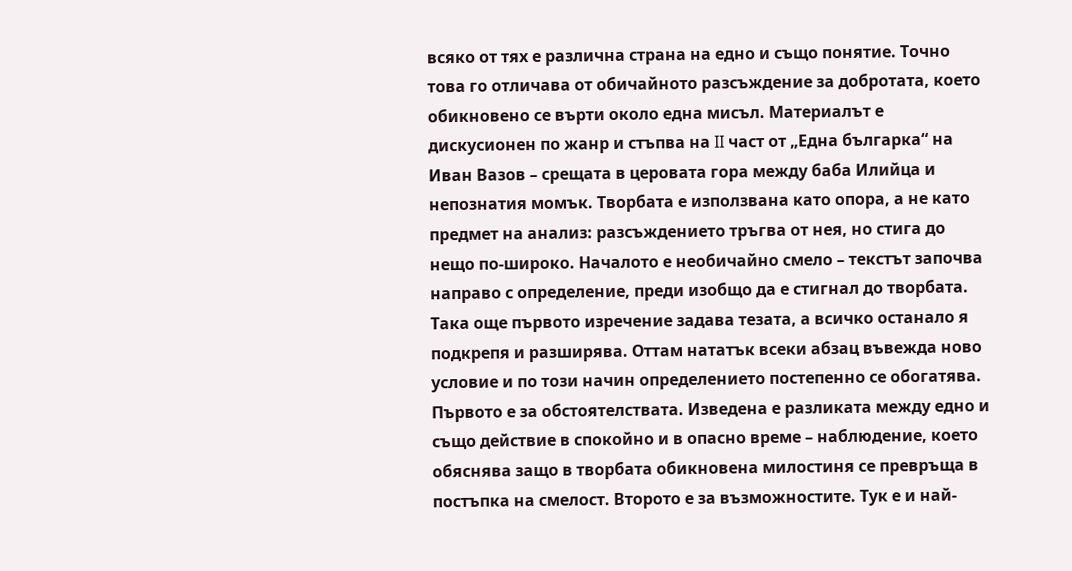всяко от тях е различна страна на едно и също понятие. Точно това го отличава от обичайното разсъждение за добротата, което обикновено се върти около една мисъл. Материалът е дискусионен по жанр и стъпва на II част от „Една българка“ на Иван Вазов – срещата в церовата гора между баба Илийца и непознатия момък. Творбата е използвана като опора, а не като предмет на анализ: разсъждението тръгва от нея, но стига до нещо по-широко. Началото е необичайно смело – текстът започва направо с определение, преди изобщо да е стигнал до творбата. Така още първото изречение задава тезата, а всичко останало я подкрепя и разширява. Оттам нататък всеки абзац въвежда ново условие и по този начин определението постепенно се обогатява. Първото е за обстоятелствата. Изведена е разликата между едно и също действие в спокойно и в опасно време – наблюдение, което обяснява защо в творбата обикновена милостиня се превръща в постъпка на смелост. Второто е за възможностите. Тук е и най-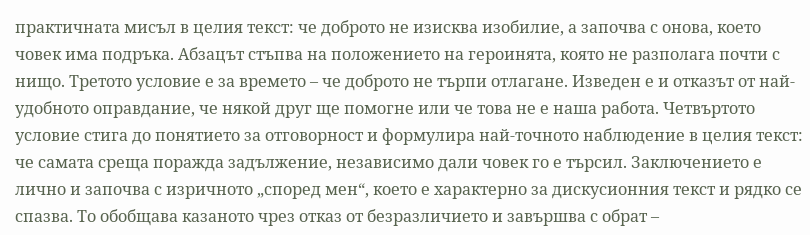практичната мисъл в целия текст: че доброто не изисква изобилие, а започва с онова, което човек има подръка. Абзацът стъпва на положението на героинята, която не разполага почти с нищо. Третото условие е за времето – че доброто не търпи отлагане. Изведен е и отказът от най-удобното оправдание, че някой друг ще помогне или че това не е наша работа. Четвъртото условие стига до понятието за отговорност и формулира най-точното наблюдение в целия текст: че самата среща поражда задължение, независимо дали човек го е търсил. Заключението е лично и започва с изричното „според мен“, което е характерно за дискусионния текст и рядко се спазва. То обобщава казаното чрез отказ от безразличието и завършва с обрат –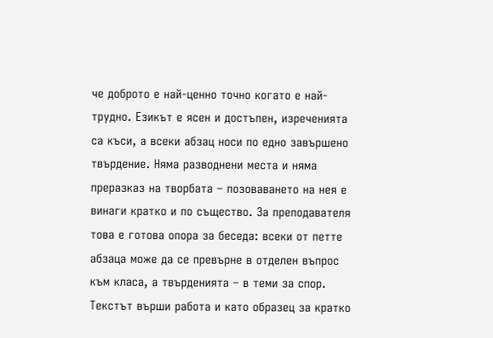че доброто е най-ценно точно когато е най-трудно. Езикът е ясен и достъпен, изреченията са къси, а всеки абзац носи по едно завършено твърдение. Няма разводнени места и няма преразказ на творбата – позоваването на нея е винаги кратко и по същество. За преподавателя това е готова опора за беседа: всеки от петте абзаца може да се превърне в отделен въпрос към класа, а твърденията – в теми за спор. Текстът върши работа и като образец за кратко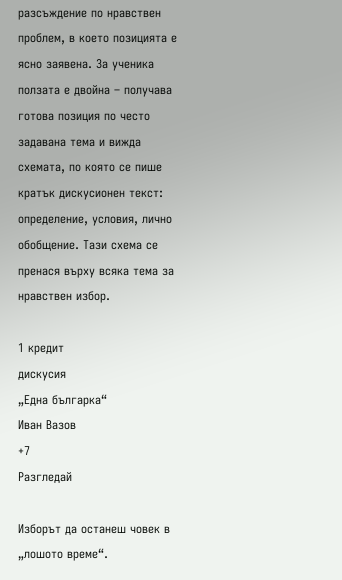разсъждение по нравствен проблем, в което позицията е ясно заявена. За ученика ползата е двойна – получава готова позиция по често задавана тема и вижда схемата, по която се пише кратък дискусионен текст: определение, условия, лично обобщение. Тази схема се пренася върху всяка тема за нравствен избор.

1 кредит
дискусия
„Една българка“
Иван Вазов
+7
Разгледай

Изборът да останеш човек в „лошото време“.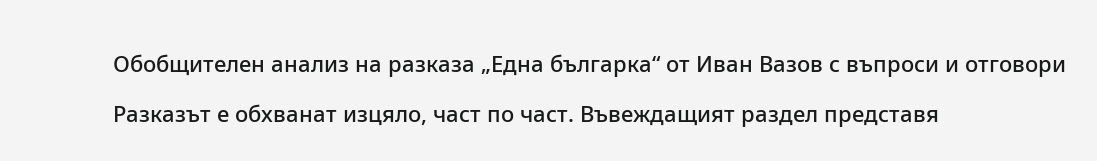Обобщителен анализ на разказа „Една българка“ от Иван Вазов с въпроси и отговори

Разказът е обхванат изцяло, част по част. Въвеждащият раздел представя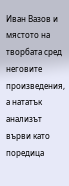Иван Вазов и мястото на творбата сред неговите произведения, а нататък анализът върви като поредица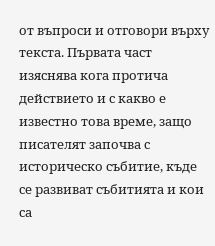от въпроси и отговори върху текста. Първата част изяснява кога протича действието и с какво е известно това време, защо писателят започва с историческо събитие, къде се развиват събитията и кои са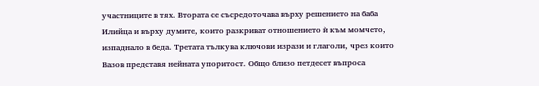участниците в тях. Втората се съсредоточава върху решението на баба Илийца и върху думите, които разкриват отношението ѝ към момчето, изпаднало в беда. Третата тълкува ключови изрази и глаголи, чрез които Вазов представя нейната упоритост. Общо близо петдесет въпроса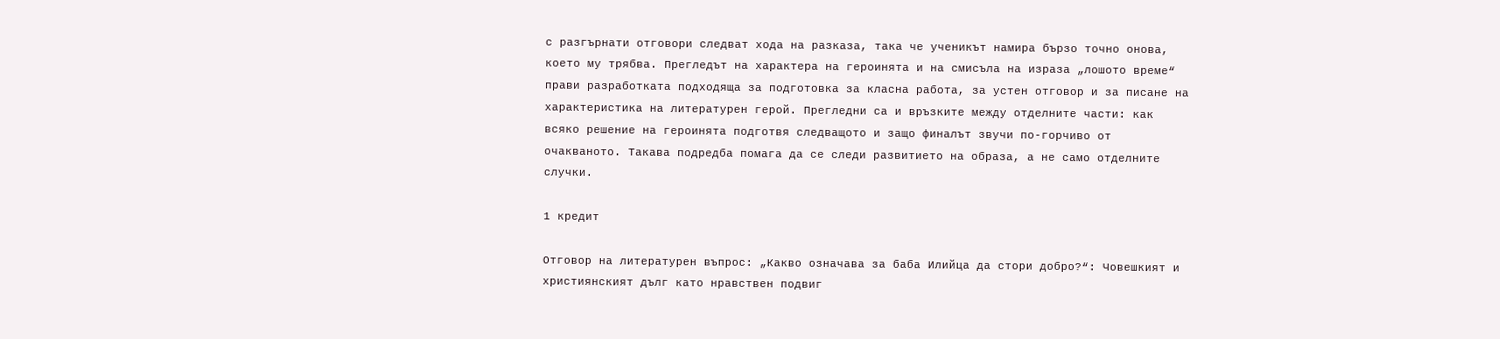с разгърнати отговори следват хода на разказа, така че ученикът намира бързо точно онова, което му трябва. Прегледът на характера на героинята и на смисъла на израза „лошото време“ прави разработката подходяща за подготовка за класна работа, за устен отговор и за писане на характеристика на литературен герой. Прегледни са и връзките между отделните части: как всяко решение на героинята подготвя следващото и защо финалът звучи по-горчиво от очакваното. Такава подредба помага да се следи развитието на образа, а не само отделните случки.

1 кредит

Отговор на литературен въпрос: „Какво означава за баба Илийца да стори добро?“: Човешкият и християнският дълг като нравствен подвиг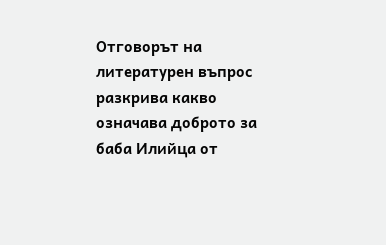Отговорът на литературен въпрос разкрива какво означава доброто за баба Илийца от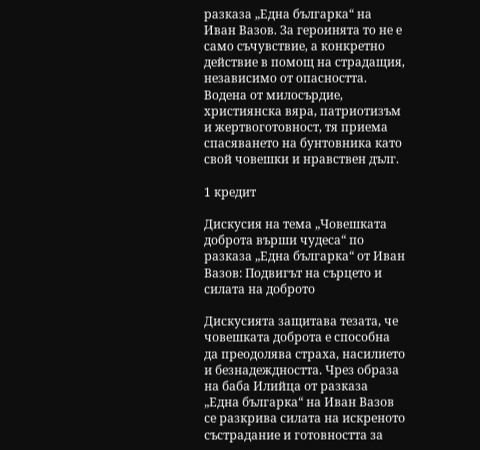разказа „Една българка“ на Иван Вазов. За героинята то не е само съчувствие, а конкретно действие в помощ на страдащия, независимо от опасността. Водена от милосърдие, християнска вяра, патриотизъм и жертвоготовност, тя приема спасяването на бунтовника като свой човешки и нравствен дълг.

1 кредит

Дискусия на тема „Човешката доброта върши чудеса“ по разказа „Една българка“ от Иван Вазов: Подвигът на сърцето и силата на доброто

Дискусията защитава тезата, че човешката доброта е способна да преодолява страха, насилието и безнадеждността. Чрез образа на баба Илийца от разказа „Една българка“ на Иван Вазов се разкрива силата на искреното състрадание и готовността за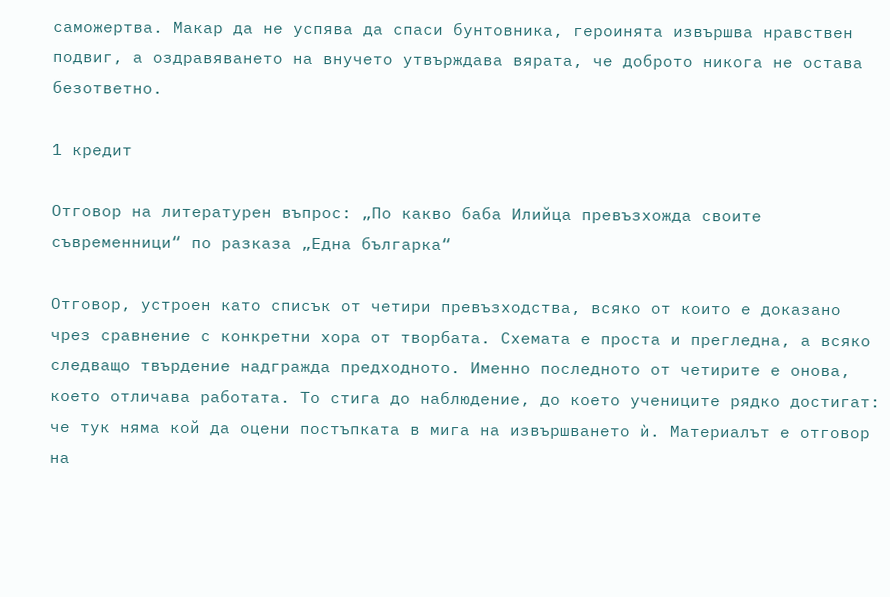саможертва. Макар да не успява да спаси бунтовника, героинята извършва нравствен подвиг, а оздравяването на внучето утвърждава вярата, че доброто никога не остава безответно.

1 кредит

Отговор на литературен въпрос: „По какво баба Илийца превъзхожда своите съвременници“ по разказа „Една българка“

Отговор, устроен като списък от четири превъзходства, всяко от които е доказано чрез сравнение с конкретни хора от творбата. Схемата е проста и прегледна, а всяко следващо твърдение надгражда предходното. Именно последното от четирите е онова, което отличава работата. То стига до наблюдение, до което учениците рядко достигат: че тук няма кой да оцени постъпката в мига на извършването ѝ. Материалът е отговор на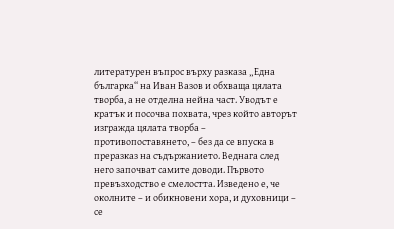литературен въпрос върху разказа „Една българка“ на Иван Вазов и обхваща цялата творба, а не отделна нейна част. Уводът е кратък и посочва похвата, чрез който авторът изгражда цялата творба – противопоставянето, – без да се впуска в преразказ на съдържанието. Веднага след него започват самите доводи. Първото превъзходство е смелостта. Изведено е, че околните – и обикновени хора, и духовници – се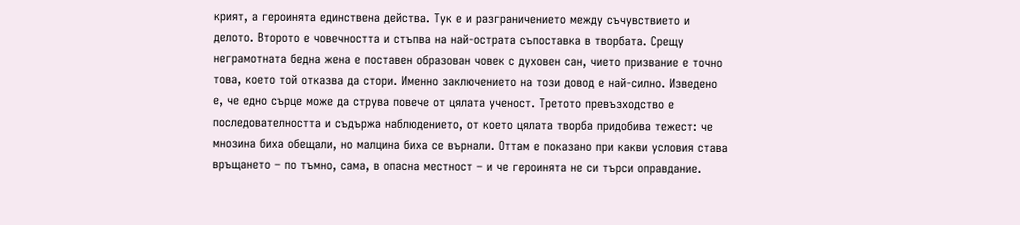крият, а героинята единствена действа. Тук е и разграничението между съчувствието и делото. Второто е човечността и стъпва на най-острата съпоставка в творбата. Срещу неграмотната бедна жена е поставен образован човек с духовен сан, чието призвание е точно това, което той отказва да стори. Именно заключението на този довод е най-силно. Изведено е, че едно сърце може да струва повече от цялата ученост. Третото превъзходство е последователността и съдържа наблюдението, от което цялата творба придобива тежест: че мнозина биха обещали, но малцина биха се върнали. Оттам е показано при какви условия става връщането – по тъмно, сама, в опасна местност – и че героинята не си търси оправдание.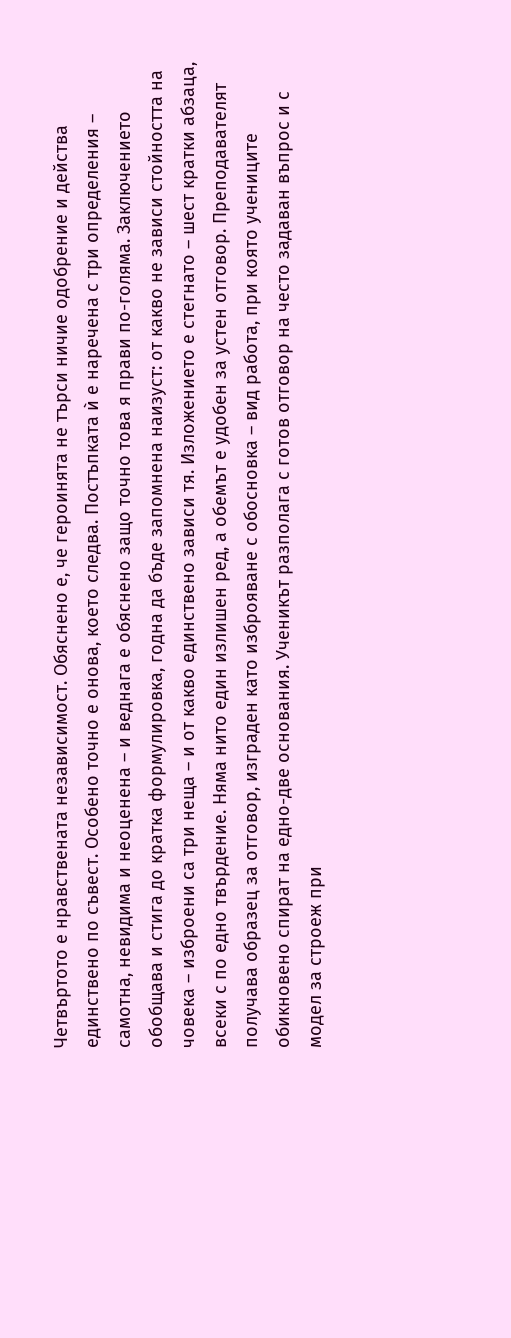Четвъртото е нравствената независимост. Обяснено е, че героинята не търси ничие одобрение и действа единствено по съвест. Особено точно е онова, което следва. Постъпката ѝ е наречена с три определения – самотна, невидима и неоценена – и веднага е обяснено защо точно това я прави по-голяма. Заключението обобщава и стига до кратка формулировка, годна да бъде запомнена наизуст: от какво не зависи стойността на човека – изброени са три неща – и от какво единствено зависи тя. Изложението е стегнато – шест кратки абзаца, всеки с по едно твърдение. Няма нито един излишен ред, а обемът е удобен за устен отговор. Преподавателят получава образец за отговор, изграден като изброяване с обосновка – вид работа, при която учениците обикновено спират на едно-две основания. Ученикът разполага с готов отговор на често задаван въпрос и с модел за строеж при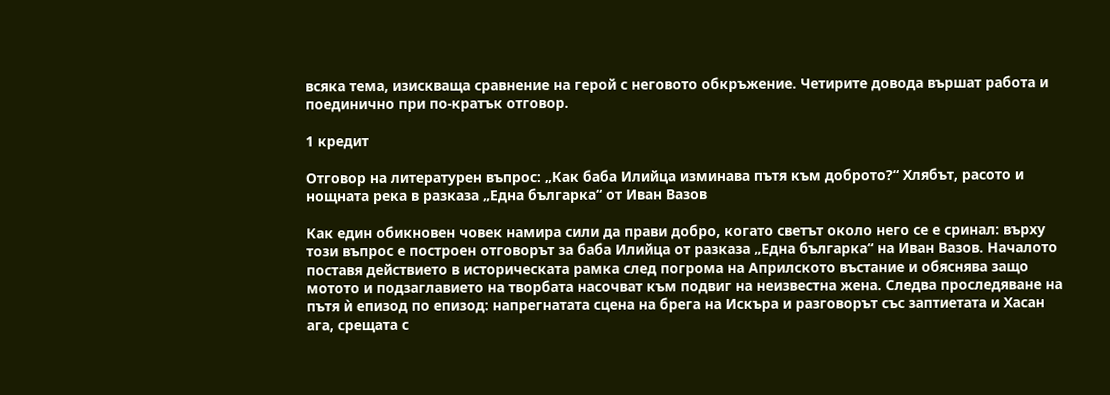всяка тема, изискваща сравнение на герой с неговото обкръжение. Четирите довода вършат работа и поединично при по-кратък отговор.

1 кредит

Отговор на литературен въпрос: „Как баба Илийца изминава пътя към доброто?“ Хлябът, расото и нощната река в разказа „Една българка“ от Иван Вазов

Как един обикновен човек намира сили да прави добро, когато светът около него се е сринал: върху този въпрос е построен отговорът за баба Илийца от разказа „Една българка“ на Иван Вазов. Началото поставя действието в историческата рамка след погрома на Априлското въстание и обяснява защо мотото и подзаглавието на творбата насочват към подвиг на неизвестна жена. Следва проследяване на пътя ѝ епизод по епизод: напрегнатата сцена на брега на Искъра и разговорът със заптиетата и Хасан ага, срещата с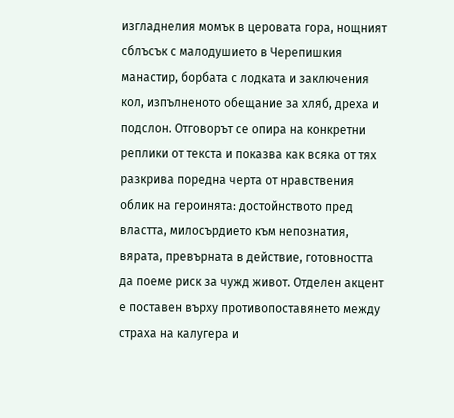изгладнелия момък в церовата гора, нощният сблъсък с малодушието в Черепишкия манастир, борбата с лодката и заключения кол, изпълненото обещание за хляб, дреха и подслон. Отговорът се опира на конкретни реплики от текста и показва как всяка от тях разкрива поредна черта от нравствения облик на героинята: достойнството пред властта, милосърдието към непознатия, вярата, превърната в действие, готовността да поеме риск за чужд живот. Отделен акцент е поставен върху противопоставянето между страха на калугера и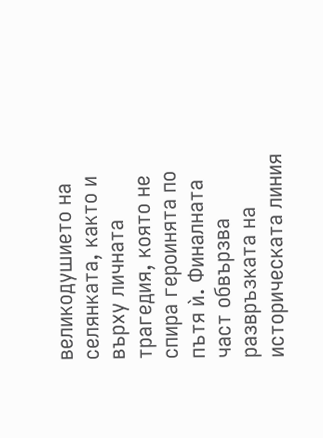великодушието на селянката, както и върху личната трагедия, която не спира героинята по пътя ѝ. Финалната част обвързва развръзката на историческата линия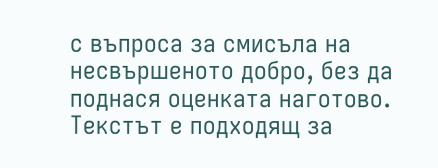с въпроса за смисъла на несвършеното добро, без да поднася оценката наготово. Текстът е подходящ за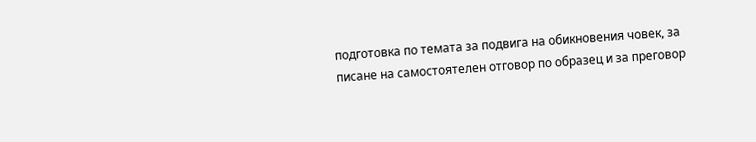подготовка по темата за подвига на обикновения човек, за писане на самостоятелен отговор по образец и за преговор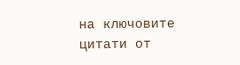на ключовите цитати от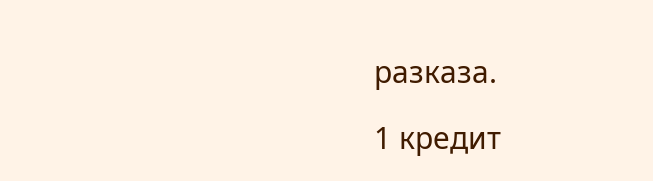разказа.

1 кредит